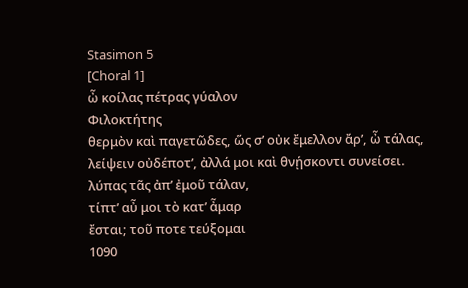Stasimon 5
[Choral 1]
ὦ κοίλας πέτρας γύαλον
Φιλοκτήτης
θερμὸν καὶ παγετῶδες, ὥς σʼ οὐκ ἔμελλον ἄρʼ, ὦ τάλας,
λείψειν οὐδέποτʼ, ἀλλά μοι καὶ θνῄσκοντι συνείσει.
λύπας τᾶς ἀπʼ ἐμοῦ τάλαν,
τίπτʼ αὖ μοι τὸ κατʼ ἆμαρ
ἔσται; τοῦ ποτε τεύξομαι
1090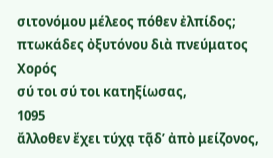σιτονόμου μέλεος πόθεν ἐλπίδος;
πτωκάδες ὀξυτόνου διὰ πνεύματος
Χορός
σύ τοι σύ τοι κατηξίωσας,
1095
ἄλλοθεν ἔχει τύχᾳ τᾷδʼ ἀπὸ μείζονος,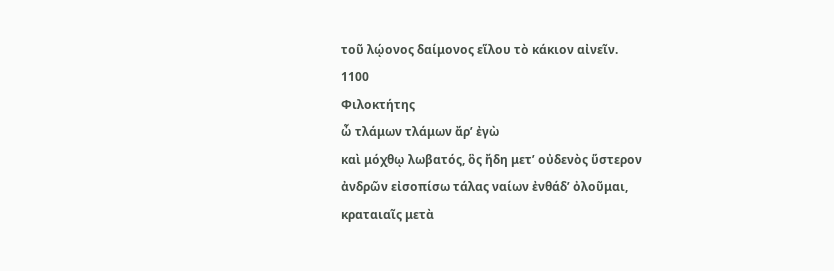τοῦ λῴονος δαίμονος εἵλου τὸ κάκιον αἰνεῖν.
1100
Φιλοκτήτης
ὦ τλάμων τλάμων ἄρʼ ἐγὼ
καὶ μόχθῳ λωβατός, ὃς ἤδη μετʼ οὐδενὸς ὕστερον
ἀνδρῶν εἰσοπίσω τάλας ναίων ἐνθάδʼ ὀλοῦμαι,
κραταιαῖς μετὰ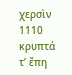χερσὶν
1110
κρυπτά τʼ ἔπη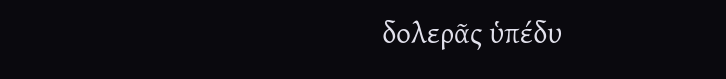δολερᾶς ὑπέδυ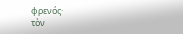φρενός·
τὸν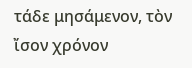τάδε μησάμενον, τὸν ἴσον χρόνον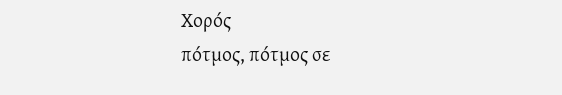Χορός
πότμος, πότμος σε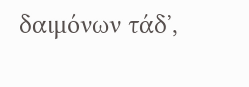δαιμόνων τάδʼ,